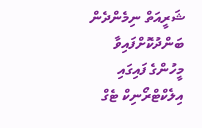ޝަރީއަތް ނިމެންދެން ބަންދުކޮށްފައިވާ މީހުންގެ ފައިގައި އިލެކްޓްރޯނިކް ޓެގް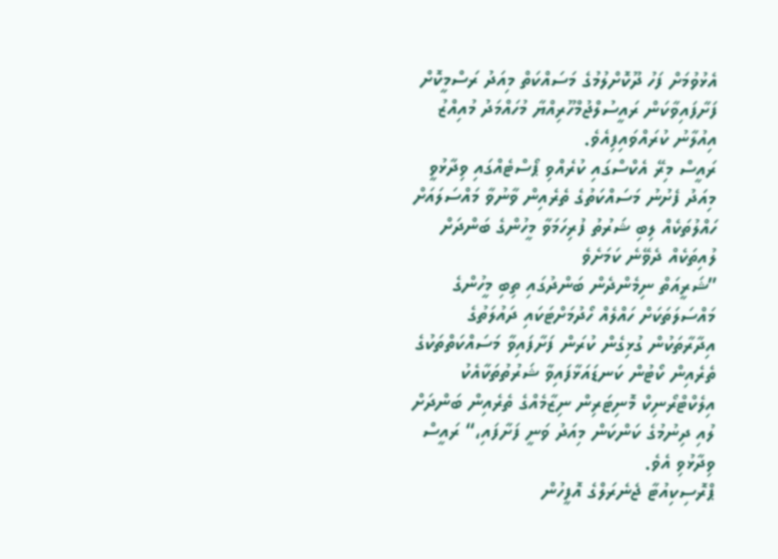އެޅުވުމަށް ފަހު ދޫކޮށްލުމުގެ މަސައްކަތް މިއަދު ރަސްމީކޮށް ފަށާފައިވާކަން ރައީސުލްޖުމްހޫރިއްޔާ މުހައްމަދު މުއިއްޒު އިއުލާނު ކުރައްވައިފިއެވެ.
ރައީސް މިރޭ އެކްސްގައި ކުރެއްވި ޕޯސްޓެއްގައި ވިދާޅުވީ މިއަދު ފެށުނު މަސައްކަތުގެ ތެރެއިން ވާނުވާ މައްސަލައަށް ހައްލުތަކެއް ލިބި ޝަރުތު ފުރިހަމަވާ މީހުންގެ ބަންދަށް ލުއިތަކެއް ދެވޭނެ ކަމަށެވެ
”ޝަރީއަތް ނިމެންދެން ބަންދުގައި ތިބި މީހުންގެ މައްސަލަތަކަށް ހައްލެއް ހޯދުމަށްޓަކައި ދައުލަތުގެ އިދާރާތަކުން ގުޅިގެން ކުރަން ފަށާފައިވާ މަސައްކަތްތަކުގެ ތެރެއިން ކޯޓުން ކަނޑައަޅާފައިވާ ޝަރުތުތަކާއެކު އިލެކްޓްރޯނިކް މޮނިޓަރިން ނިޒާމެއްގެ ތެރެއިން ބަންދަށް ލުއި ދިނުމުގެ ކަންކަން މިއަދު ވަނީ ފަށާފައި،“ ރައީސް ވިދާޅުވި އެވެ.
ޕްރޮސިކިއުޓާ ޖެނެރަލްގެ އޮފީހުން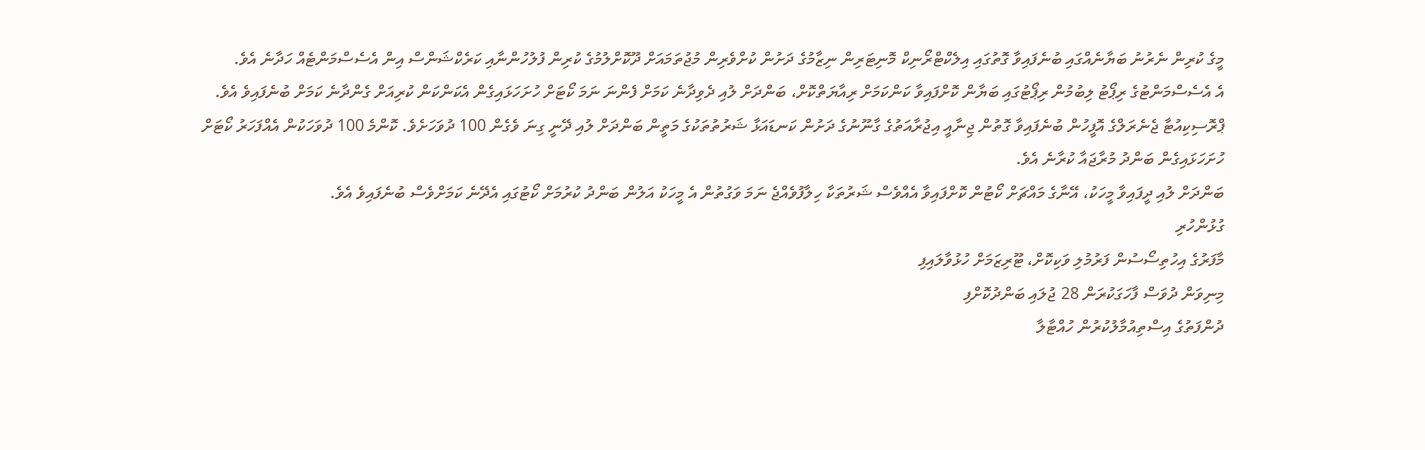މީގެ ކުރިން ނެރުނު ބަޔާނެއްގައި ބުނެފައިވާ ގޮތުގައި އިލެކްޓްރޯނިކް މޮނިޓަރިން ނިޒާމުގެ ދަށުން ކުށްވެރިން މުޖުތަމައަށް ދޫކޮށްލުމުގެ ކުރިން ފުލުހުންނާއި ކަރެކްޝަންސް އިން އެސެސްމަންޓެއް ހަދާނެ އެވެ.
އެ އެސެސްމަންޓުގެ ރިޕޯޓު ލިބުމުން ރިޕޯޓުގައި ބަޔާން ކޮށްފައިވާ ކަންކަމަށް ރިއާޔަތްކޮށް، ބަންދަށް ލުއި ދެވިދާނެ ކަމަށް ފެންނަ ނަމަ ކޯޓަށް ހުށަހަޅައިގެން އެކަންކަން ކުރިއަށް ގެންދާނެ ކަމަށް ބުނެފައިވެ އެވެ.
ޕްރޮސިކިއުޓާ ޖެނެރަލްގެ އޮފީހުން ބުނެފައިވާ ގޮތުން ޖިނާއީ އިޖުރާއަތުގެ ގާނޫނުގެ ދަށުން ކަނޑައަޅާ ޝަރުތުތަކުގެ މަތީން ބަންދަށް ލުއި ދޭނީ ގިނަ ވެގެން 100 ދުވަހަށެވެ. ކޮންމެ 100 ދުވަހަކުން އެއްފަހަރު ކޯޓަށް ހުށަހަޅައިގެން ބަންދު މުރާޖައާ ކުރާނެ އެވެ.
ބަންދަށް ލުއި ދީފައިވާ މީހަކު، އޭނާގެ މައްޗަށް ކޯޓުން ކޮށްފައިވާ އެއްވެސް ޝަރުތަކާ ހިލާފުވެއްޖެ ނަމަ ވަގުތުން އެ މީހަކު އަލުން ބަންދު ކުރުމަށް ކޯޓުގައި އެދޭނެ ކަމަށްވެސް ބުނެފައިވެ އެވެ.
ގުޅުންހުރި
މާފަރުގެ އިހުތިސޯސުން ފަރުމުލި ވަކިކޮށް، ޓޫރިޒަމަށް ހުޅުވާލައިފި
މިނިވަން ދުވަސް ފާހަގަކުރަން 28 ޖުލައި ބަންދުކޮށްފި
ދުންފަތުގެ އިސްތިއުމާލުކުރުން ހުއްޓާލާ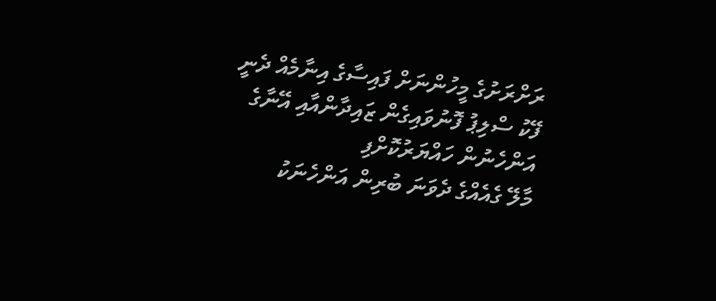ރަށްރަށުގެ މީހުންނަށް ފައިސާގެ އިނާމެއް ދެނީ
ފޭކު ސްލިޕު ފޮނުވައިގެން ޒައިދާންއާއި އޭނާގެ އަންހެނުން ހައްޔަރުކޮށްފި
މާލޭ ގެއެއްގެ ދެވަނަ ބުރިން އަންހެނަކު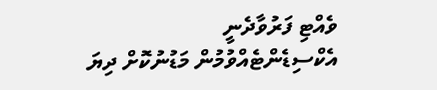ވެއްޓި ފަރުވާދެނީ
އެކްސިޑެންޓެއްވުމުން މަޑުނުކޮށް ދިޔަ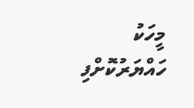މީހަކު ހައްޔަރުކޮށްފި